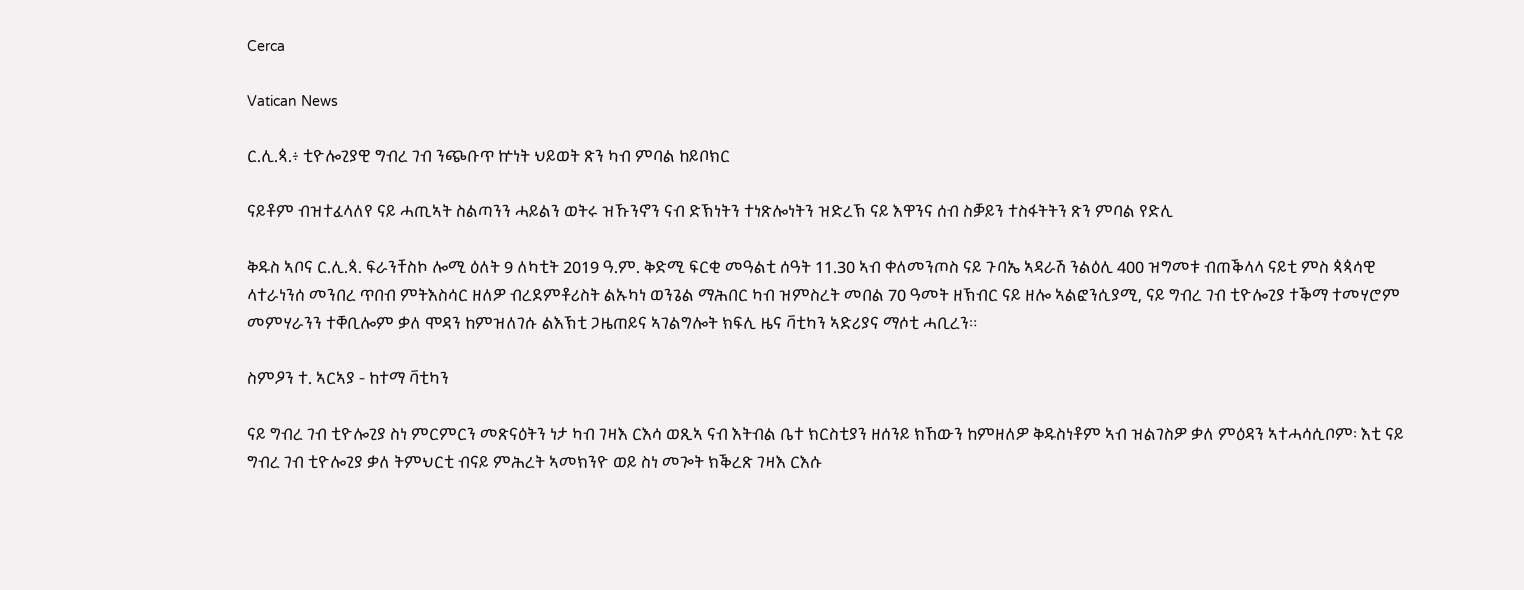Cerca

Vatican News

ር.ሊ.ጳ.፥ ቲዮሎጊያዊ ግብረ ገብ ንጭቡጥ ኵነት ህይወት ጽን ካብ ምባል ከይቦክር

ናይቶም ብዝተፈላለየ ናይ ሓጢኣት ስልጣንን ሓይልን ወትሩ ዝኹንኖን ናብ ድኽነትን ተነጽሎነትን ዝድረኽ ናይ እዋንና ሰብ ስቓይን ተስፋትትን ጽን ምባል የድሊ

ቅዱስ ኣቦና ር.ሊ.ጳ. ፍራንቸስኮ ሎሚ ዕለት 9 ለካቲት 2019 ዓ.ም. ቅድሚ ፍርቂ መዓልቲ ሰዓት 11.30 ኣብ ቀለመንጦስ ናይ ጉባኤ ኣዳራሽ ንልዕሊ 400 ዝግመቱ ብጠቕላላ ናይቲ ምስ ጳጳሳዊ ላተራነንሰ መንበረ ጥበብ ምትእስሳር ዘለዎ ብረደምቶሪስት ልኡካነ ወንጌል ማሕበር ካብ ዝምስረት መበል 70 ዓመት ዘኽብር ናይ ዘሎ ኣልፎንሲያሚ, ናይ ግብረ ገብ ቲዮሎጊያ ተቕማ ተመሃሮም መምሃራንን ተቐቢሎም ቃለ ሞዳን ከምዝለገሱ ልእኽቲ ጋዜጠይና ኣገልግሎት ክፍሊ ዜና ቫቲካን ኣድሪያና ማሶቲ ሓቢረን።

ስምዖን ተ. ኣርኣያ - ከተማ ቫቲካን

ናይ ግብረ ገብ ቲዮሎጊያ ስነ ምርምርን መጽናዕትን ነታ ካብ ገዛእ ርእሳ ወጺኣ ናብ እትብል ቤተ ክርስቲያን ዘሰንይ ክኸውን ከምዘለዎ ቅዱስነቶም ኣብ ዝልገስዎ ቃለ ምዕዳን ኣተሓሳሲቦም፡ እቲ ናይ ግብረ ገብ ቲዮሎጊያ ቃለ ትምህርቲ ብናይ ምሕረት ኣመክንዮ ወይ ስነ መጐት ክቕረጽ ገዛእ ርእሱ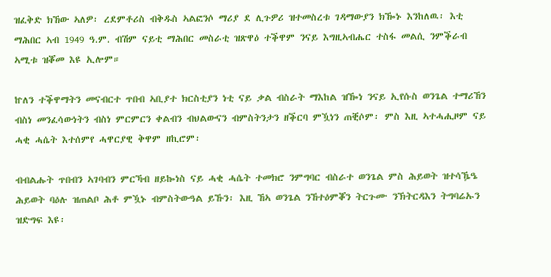ዝፈቅድ ክኸው ኣለዎ፡ ረደምቶሪስ ብቅዱስ ኣልፎንሶ ማሪያ ደ ሊጉዎሪ ዝተመስረቱ ገዳማውያን ክዀኑ እንከለዉ፡ እቲ ማሕበር ኣብ 1949 ዓ.ም. ብሽም ናይቲ ማሕበር መስራቲ ዝጽዋዕ ተቕዋም ንናይ እግዚኣብሔር ተስፋ መልሲ ንምቕራብ ኣሚቱ ዝቖመ እዩ ኢሎም።

ኵለን ተቕዋማትን መናብርተ ጥበብ ኣቢያተ ክርስቲያን ነቲ ናይ ቃል ብስራት ማእከል ዝዀነ ንናይ ኢየሱስ ወንጌል ተማሪኸን ብስነ መንፈሳውነትን ብስነ ምርምርን ቀልብን ብህልውናን ብምስትንታን ዘቕርባ ምዃነን ጠቒሶም፡ ምስ እዚ ኣተሓሒዞም ናይ ሓቂ ሓሴት እተሰምየ ሓዋርያዊ ቅዋም ዘኪሮም፡

ብብልሑት ጥበብን ኣገባብን ምርኻብ ዘይኰነስ ናይ ሓቂ ሓሴት ተመክሮ ንምግባር ብስራተ ወንጌል ምስ ሕይወት ዝተሳዄዔ ሕይወት ባዕሉ ዝጠልቦ ሕቶ ምዃኑ ብምስትውዓል ይኹን፡ እዚ ኸኣ ወንጌል ንኸተዕምቖን ትርጉሙ ንኽትርዳእን ትግባሬኡን ዝድግፍ እዩ፡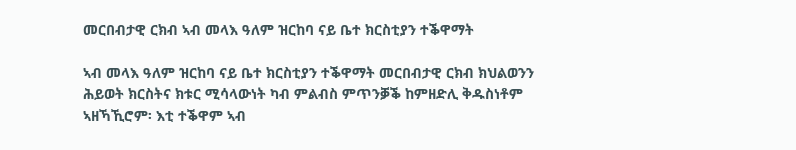መርበብታዊ ርክብ ኣብ መላእ ዓለም ዝርከባ ናይ ቤተ ክርስቲያን ተቕዋማት

ኣብ መላእ ዓለም ዝርከባ ናይ ቤተ ክርስቲያን ተቕዋማት መርበብታዊ ርክብ ክህልወንን ሕይወት ክርስትና ክቱር ሚሳላውነት ካብ ምልብስ ምጥንቓቕ ከምዘድሊ ቅዱስነቶም ኣዘኻኺሮም፡ እቲ ተቕዋም ኣብ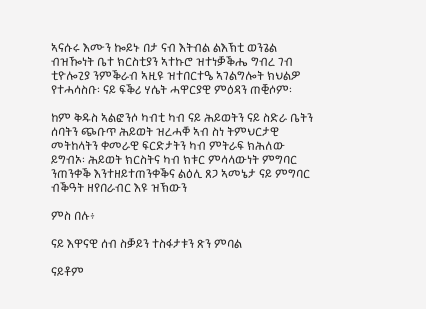ኣናሱሩ እሙን ኰይኑ በታ ናብ እትብል ልእኽቲ ወንጌል ብዝዀነት ቤተ ክርስቲያን ኣተኩሮ ዝተነቓቕሔ ግብረ ገብ ቲዮሎጊያ ንምቕራብ ኣዚዩ ዝተበርተዔ ኣገልግሎት ክህልዎ የተሓሳስቡ፡ ናይ ፍቕሪ ሃሴት ሓዋርያዊ ምዕዳን ጠቒሶም፡

ከም ቅዱስ ኣልፎንሶ ካብቲ ካብ ናይ ሕይወትን ናይ ስድራ ቤትን ሰባትን ጭቡጥ ሕይወት ዝረሓቐ ኣብ ስነ ትምህርታዊ መትከላትን ቀመራዊ ፍርድታትን ካብ ምትራፍ ክሕለው ይግብኦ፡ ሕይወት ክርስትና ካብ ክቱር ምሳላውነት ምግባር ንጠንቀቕ እንተዘይተጠንቀቕና ልዕሊ ጸጋ ኣመኔታ ናይ ምግባር ብቕዓት ዘየበራብር እዩ ዝኽውን

ምስ በሉ፥

ናይ እዋናዊ ሰብ ስቓይን ተስፋታቱን ጽን ምባል

ናይቶም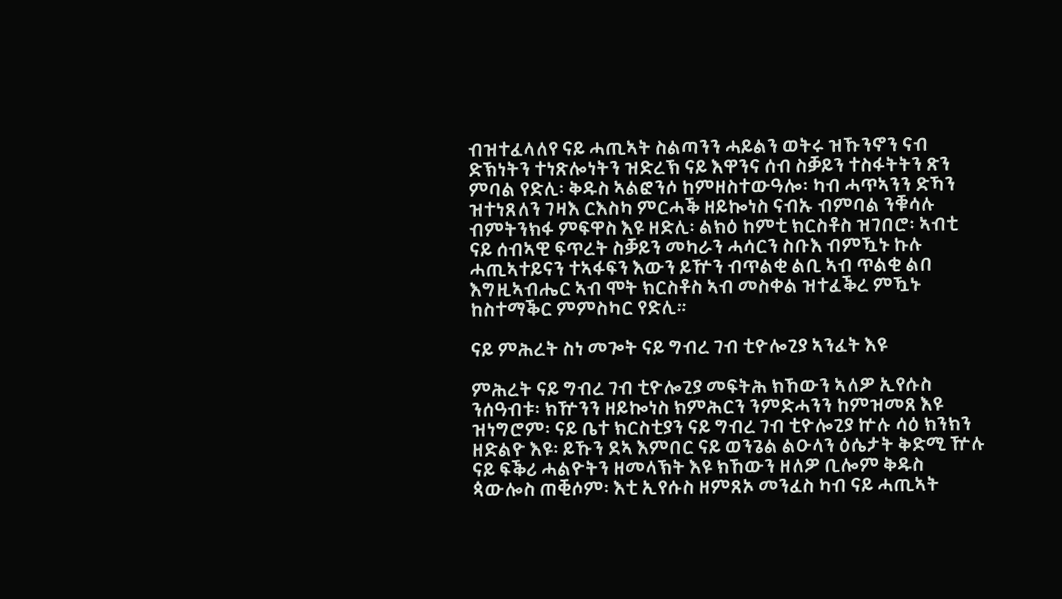ብዝተፈላለየ ናይ ሓጢኣት ስልጣንን ሓይልን ወትሩ ዝኹንኖን ናብ ድኽነትን ተነጽሎነትን ዝድረኽ ናይ እዋንና ሰብ ስቓይን ተስፋትትን ጽን ምባል የድሊ፡ ቅዱስ ኣልፎንሶ ከምዘስተውዓሎ፡ ካብ ሓጥኣንን ድኻን ዝተነጸለን ገዛእ ርእስካ ምርሓቕ ዘይኰነስ ናብኡ ብምባል ንቑሳሉ ብምትንክፋ ምፍዋስ እዩ ዘድሊ፡ ልክዕ ከምቲ ክርስቶስ ዝገበሮ፡ ኣብቲ ናይ ሰብኣዊ ፍጥረት ስቓይን መካራን ሓሳርን ስቡእ ብምዃኑ ኩሉ ሓጢኣተይናን ተኣፋፍን እውን ይዅን ብጥልቂ ልቢ ኣብ ጥልቂ ልበ እግዚኣብሔር ኣብ ሞት ክርስቶስ ኣብ መስቀል ዝተፈቕረ ምዃኑ ከስተማቕር ምምስካር የድሊ።

ናይ ምሕረት ስነ መጐት ናይ ግብረ ገብ ቲዮሎጊያ ኣንፈት እዩ

ምሕረት ናይ ግብረ ገብ ቲዮሎጊያ መፍትሕ ክኸውን ኣለዎ ኢየሱስ ንሰዓብቱ፡ ክዅንን ዘይኰነስ ክምሕርን ንምድሓንን ከምዝመጸ እዩ ዝነግሮም፡ ናይ ቤተ ክርስቲያን ናይ ግብረ ገብ ቲዮሎጊያ ኵሉ ሳዕ ክንክን ዘድልዮ እዩ፡ ይኹን ደኣ እምበር ናይ ወንጌል ልዑላን ዕሴታት ቅድሚ ዅሉ ናይ ፍቕሪ ሓልዮትን ዘመላኽት እዩ ክኸውን ዘለዎ ቢሎም ቅዱስ ጳውሎስ ጠቒሶም፡ እቲ ኢየሱስ ዘምጸኦ መንፈስ ካብ ናይ ሓጢኣት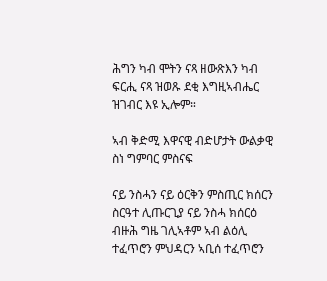ሕግን ካብ ሞትን ናጻ ዘውጽእን ካብ ፍርሒ ናጻ ዝወጹ ደቂ እግዚኣብሔር ዝገብር እዩ ኢሎም።

ኣብ ቅድሚ እዋናዊ ብድሆታት ውልቃዊ ስነ ግምባር ምስናፍ

ናይ ንስሓን ናይ ዕርቅን ምስጢር ክሰርን ስርዓተ ሊጡርጊያ ናይ ንስሓ ክሰርዕ ብዙሕ ግዜ ገሊኣቶም ኣብ ልዕሊ ተፈጥሮን ምህዳርን ኣቢሰ ተፈጥሮን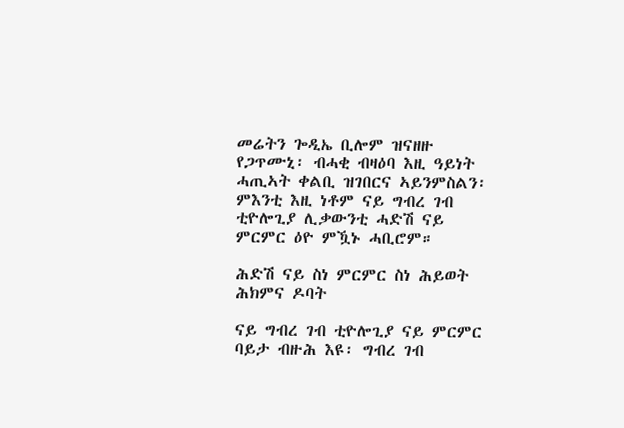መሬትን ጐዲኤ ቢሎም ዝናዘዙ የጋጥሙኒ፡ ብሓቂ ብዛዕባ እዚ ዓይነት ሓጢኣት ቀልቢ ዝገበርና ኣይንምስልን፡ ምእንቲ እዚ ነቶም ናይ ግብረ ገብ ቲዮሎጊያ ሊቃውንቲ ሓድሽ ናይ ምርምር ዕዮ ምዃኑ ሓቢሮም።

ሕድሽ ናይ ስነ ምርምር ስነ ሕይወት ሕክምና ዶባት

ናይ ግብረ ገብ ቲዮሎጊያ ናይ ምርምር ባይታ ብዙሕ እዩ፡ ግብረ ገብ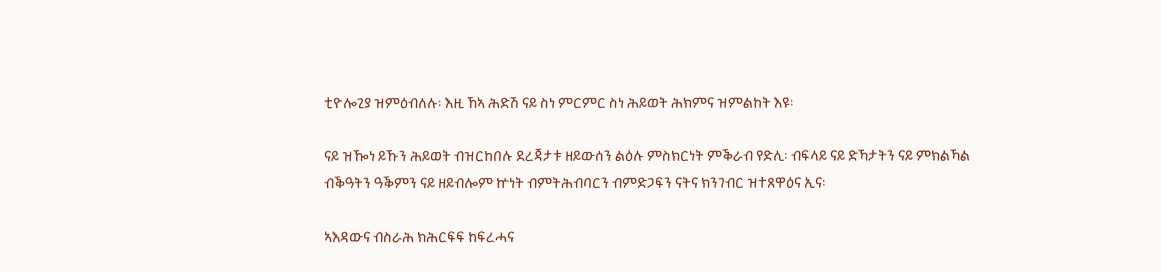ቲዮሎጊያ ዝምዕብለሉ፡ እዚ ኸኣ ሕድሽ ናይ ስነ ምርምር ስነ ሕይወት ሕክምና ዝምልከት እዩ፡

ናይ ዝዀነ ይኹን ሕይወት ብዝርከበሉ ደረጃታቱ ዘይውሰን ልዕሉ ምስክርነት ምቕራብ የድሊ፡ ብፍላይ ናይ ድኻታትን ናይ ምክልኻል ብቕዓትን ዓቕምን ናይ ዘይብሎም ኵነት ብምትሕብባርን ብምድጋፍን ናትና ክንገብር ዝተጸዋዕና ኢና፡

ኣእዳውና ብስራሕ ክሕርፍፍ ከፍረሓና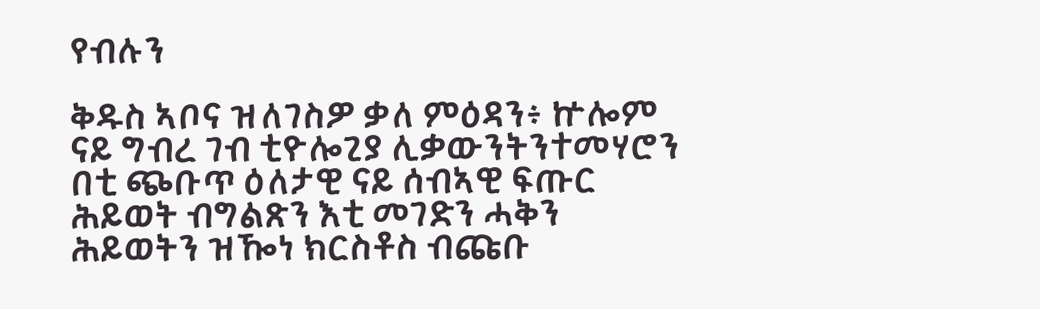የብሉን

ቅዱስ ኣቦና ዝለገስዎ ቃለ ምዕዳን፥ ኵሎም ናይ ግብረ ገብ ቲዮሎጊያ ሊቃውንትንተመሃሮን በቲ ጭቡጥ ዕለታዊ ናይ ሰብኣዊ ፍጡር ሕይወት ብግልጽን እቲ መገድን ሓቅን ሕይወትን ዝዀነ ክርስቶስ ብጩቡ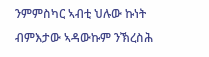ንምምስካር ኣብቲ ህሉው ኩነት ብምእታው ኣዳውኩም ንኽረስሕ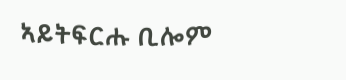ኣይትፍርሑ ቢሎም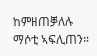ከምዘጠቓለሉ ማሶቲ ኣፍሊጠን።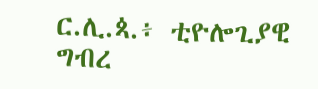ር.ሊ.ጳ.፥ ቲዮሎጊያዊ ግብረ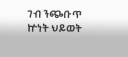ገብ ንጭቡጥ ኵነት ህይወት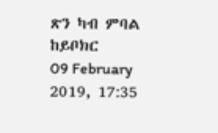ጽን ካብ ምባል ከይቦክር
09 February 2019, 17:35